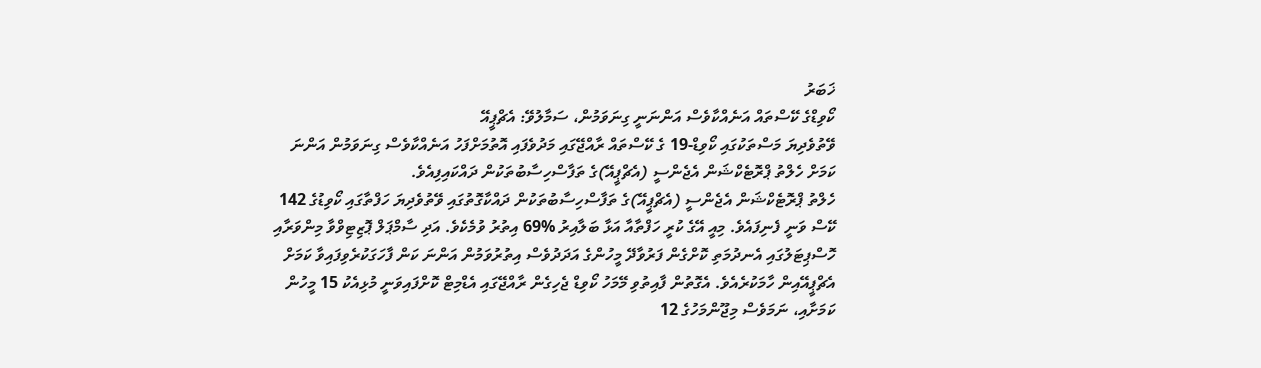ޚަބަރު
ކޯވިޑްގެ ކޭސްތައް އަނެއްކާވެސް އަންނަނީ ގިނަވަމުން، ސަމާލުވޭ: އެޗްޕީއޭ
ވޭތުވެދިޔަ މަސްތަކުގައި ކޯވިޑް-19 ގެ ކޭސްތައް ރާއްޖޭގައި މަދުވެފައި އޮތުމަށްފަހު އަނެއްކާވެސް ގިނަވަމުން އަންނަ ކަމަށް ހެލްތު ޕްރޮޓެކްޝަން އެޖެންސީ (އެޗްޕީއޭ)ގެ ތަފާސްހިސާބުތަކުން ދައްކައިފިއެވެ.
ހެލްތު ޕްރޮޓެކްޝަން އެޖެންސީ (އެޗްޕީއޭ)ގެ ތަފާސްހިސާބުތަކުން ދައްކާގޮތުގައި ވޭތުވެދިޔަ ހަފްތާގައި ކޯވިޑުގެ 142 ކޭސް ވަނީ ފެނިފައެވެ. މިއީ އޭގެ ކުރީ ހަފްތާއާ އަޅާ ބަލާއިރު %69 އިތުރު ވުމެކެވެ. އަދި ސާމްޕަލް ޕޮޒިޓިވްވާ މިންވަރާއި ހޮސްޕިޓަލުގައި އެނދުމަތި ކޮށްގެން ފަރުވާދޭ މީހުންގެ އަދަދުވެސް އިތުރުވަމުން އަންނަ ކަން ފާހަގަކުރެވިފައިވާ ކަމަށް އެޗްޕީއޭއިން ހާމަކުރެއެވެ. އެގޮތުން ފާއިތުވި މޭމަހު ކޯވިޑް ޖެހިގެން ރާއްޖޭގައި އެޑްމިޓް ކޮށްފައިވަނީ މުޅިއެކު 15 މީހުން ކަމަށާއި، ނަމަވެސް މިޖޫންމަހުގެ 12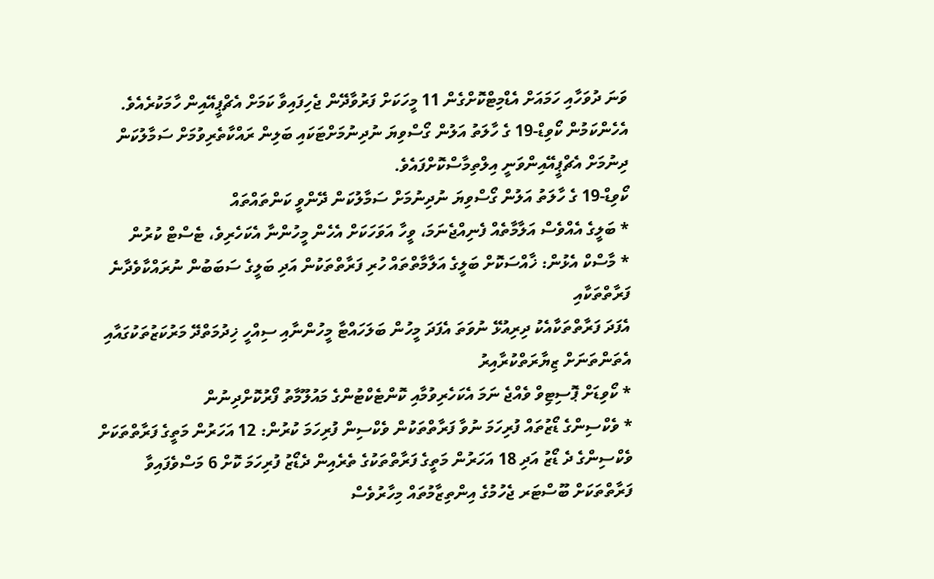ވަނަ ދުވަހާއި ހަމައަށް އެޑްމިޓްކޮށްގެން 11 މީހަކަށް ފަރުވާދޭން ޖެހިފައިވާ ކަމަށް އެޗްޕީއޭއިން ހާމަކުރެއެވެ.
އެހެންކަމުން ކޯވިޑް-19 ގެ ހާލަތު އަލުން ގޯސްވިޔަ ނުދިނުމަށްޓަކައި ބަލިން ރައްކާތެރިވުމަށް ސަމާލުކަން ދިނުމަށް އެޗްޕީއޭއިންވަނީ އިލްތިމާސްކޮށްފައެވެ.
ކޯވިޑް-19 ގެ ހާލަތު އަލުން ގޯސްވިޔަ ނުދިނުމަށް ސަމާލުކަން ދޭންވީ ކަންތައްތައް
* ބަލީގެ އެއްވެސް އަލާމާތެއް ފެނިއްޖެނަމަ، ވީހާ އަވަހަކަށް އެހެން މީހުންނާ އެކަހެރިވެ، ޓެސްޓް ކުރުން
* މާސްކް އެޅުން: ޚާއްސަކޮށް ބަލީގެ އަލާމާތްތައް ހުރި ފަރާތްތަކުން އަދި ބަލީގެ ސަބަބުން ނުރައްކާވެދާނެ ފަރާތްތަކާއި
އެފަދަ ފަރާތްތަކާއެކު ދިރިއުޅޭ ނުވަތަ އެފަދަ މީހުން ބަލަހައްޓާ މީހުންނާއި ސިއްހީ ޚިދުމަތްދޭ މަރުކަޒުތަކުގައާއި
އެތަންތަނަށް ޒިޔާރަތްކުރާއިރު
* ކޯވިޑަށް ޕޮސިޓިވް ވެއްޖެ ނަމަ އެކަހެރިވުމާއި ކޮންޓެކްޓުންގެ މައުލޫމާތު ފޯރުކޮށްދިނުން
* ވެކްސިންގެ ޑޯޒުތައް ފުރިހަމަ ނުވާ ފަރާތްތަކުން ވެކްސިން ފުރިހަމަ ކުރުން: 12 އަހަރުން މަތީގެ ފަރާތްތަކަށް ވެކްސިންގެ ދެ ޑޯޒު އަދި 18 އަހަރުން މަތީގެ ފަރާތްތަކުގެ ތެރެއިން ދެޑޯޒު ފުރިހަމަ ކޮށް 6 މަސްވެފައިވާ ފަރާތްތަކަށް ބޫސްޓަރ ޖެހުމުގެ އިންތިޒާމުތައް މިހާރުވެސް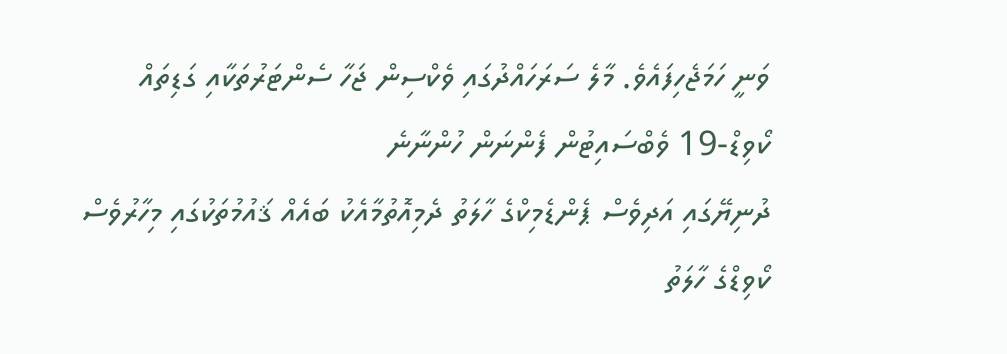ވަނީ ހަމަޖެހިފައެވެ. މާލެ ސަރަހައްދުގައި ވެކްސިން ޖަހާ ސެންޓަރުތަކާއި ގަޑިތައް ކޯވިޑް-19 ވެބްސައިޓުން ފެންނަން ހުންނާނެ
ދުނިޔޭގައި އަދިވެސް ޕެންޑެމިކްގެ ހާލަތު ދެމިއޮތުމާއެކު ބައެއް ޤައުމުތަކުގައި މިހާރުވެސް ކޯވިޑްގެ ހާލަތު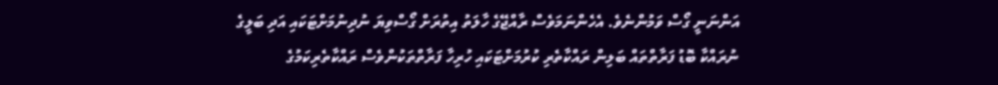އަންނަނީ ގޯސް ވަމުންނެވެ. އެހެންނަމަވެސް ރާއްޖޭގެ ހާލަތު އިތުރަށް ގޯސްވިޔަ ނުދިނުމަށްޓަކައި އަދި ބަލީގެ ނުރައްކާ ބޮޑު ފަރާތްތައް ބަލިން ރައްކާތެރި ކުރުމަށްޓަކައި ހުރިހާ ފަރާތްތަކުންވެސް ރައްކާތެރިކަމުގެ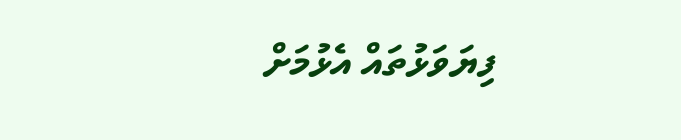ފިޔަވަޅުތައް އެޅުމަށް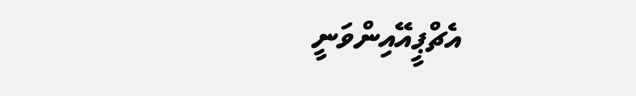އެޗްޕީއޭއިންވަނީ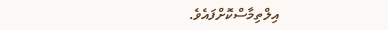އިލްތިމާސްކޮށްފައެވެ.